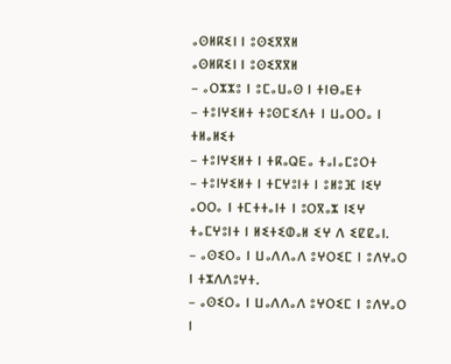ⴰⵙⵍⴽⵉⵏ ⵏ ⵓⵙⵉⴳⴳⵍ
ⴰⵙⵍⴽⵉⵏ ⵏ ⵓⵙⵉⴳⴳⵍ
– ⴰⵔⵣⵣⵓ ⵏ ⵓⵎⴰⵡⴰⵙ ⵏ ⵜⵏⴱⴰⴹⵜ
– ⵜⵓⵏⵖⵉⵍⵜ ⵜⵓⵙⵎⵉⴷⵜ ⵏ ⵡⴰⵔⵔⴰ ⵏ ⵜⵍⴰⵍⵉⵜ
– ⵜⵓⵏⵖⵉⵍⵜ ⵏ ⵜⴽⴰⵕⴹⴰ ⵜⴰⵏⴰⵎⵓⵔⵜ
– ⵜⵓⵏⵖⵉⵍⵜ ⵏ ⵜⵎⵖⵓⵏⵜ ⵏ ⵓⵍⵓⴼ ⵏⵉⵖ ⴰⵔⵔⴰ ⵏ ⵜⵎⵜⵜⴰⵏⵜ ⵏ ⵓⵔⴳⴰⵣ ⵏⵉⵖ ⵜⴰⵎⵖⵓⵏⵜ ⵏ ⵍⵉⵜⵉⵀⴰⵍ ⵉⵖ ⴷ ⵉⵇⵇⴰⵏ.
– ⴰⵙⵉⵔⴰ ⵏ ⵡⴰⴷⴷⴰⴷ ⵓⵖⵔⵉⵎ ⵏ ⵓⴷⵖⴰⵔ ⵏ ⵜⵣⴷⴷⵓⵖⵜ.
– ⴰⵙⵉⵔⴰ ⵏ ⵡⴰⴷⴷⴰⴷ ⵓⵖⵔⵉⵎ ⵏ ⵓⴷⵖⴰⵔ ⵏ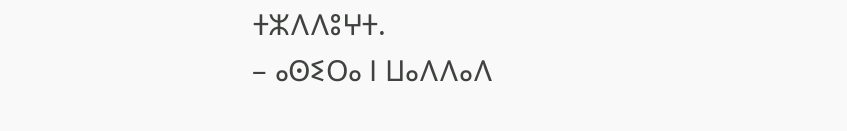ⵜⵣⴷⴷⵓⵖⵜ.
– ⴰⵙⵉⵔⴰ ⵏ ⵡⴰⴷⴷⴰⴷ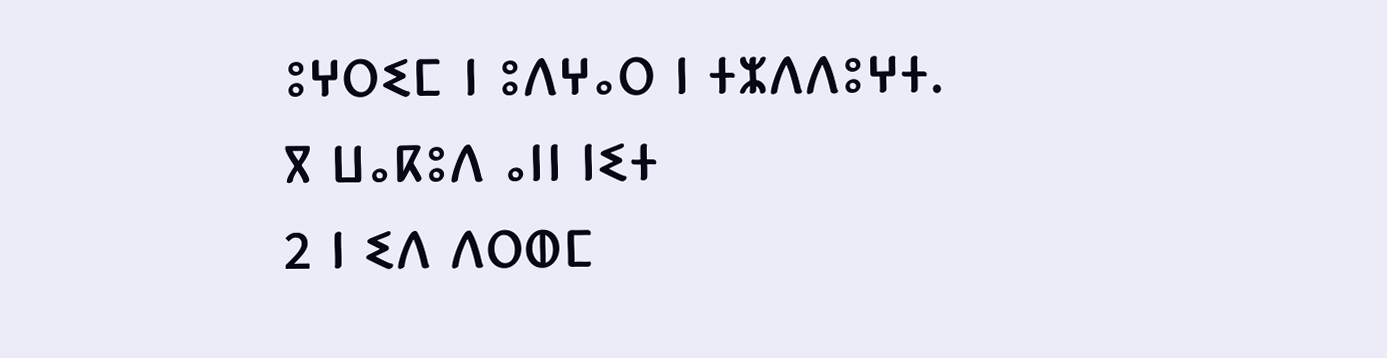ⵓⵖⵔⵉⵎ ⵏ ⵓⴷⵖⴰⵔ ⵏ ⵜⵣⴷⴷⵓⵖⵜ.
ⴳ ⵡⴰⴽⵓⴷ ⴰⵏⵏ ⵏⵉⵜ
2 ⵏ ⵉⴷ ⴷⵔⵀⵎ